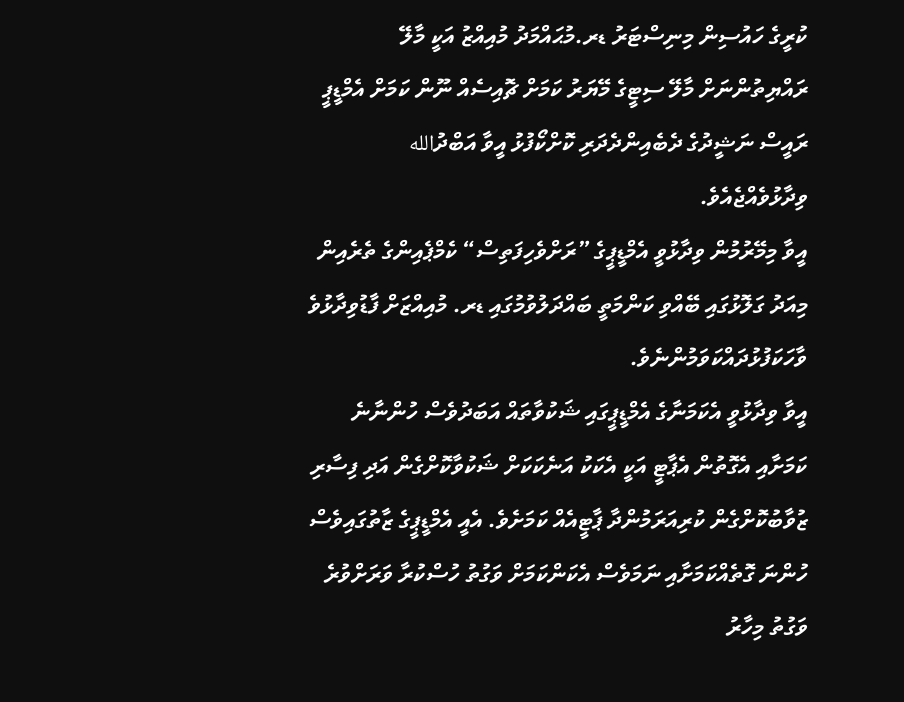ކުރީގެ ހައުސިން މިނިސްޓަރު ޑރ.މުޙައްމަދު މުއިއްޒު އަކީ މާލޭ ރައްޔިތުންނަށް މާލޭ ސިޓީގެ މޭޔަރު ކަމަށް ޗޮއިސެއް ނޫން ކަމަށް އެމްޑީޕީ ރައީސް ނަޝީދުގެ ދެބެއިންދެދަރި ކޮށްކޯފުޅު އީވާ އަބްދުالله ވިދާޅުވެއްޖެއެވެ.
އީވާ މިމޭރުމުން ވިދާޅުވީ އެމްޑީޕީގެ ”ރަށްވެހިފަތިސް“ ކެމްޕެއިންގެ ތެރެއިން މިއަދު ގަލޮޅުގައި ބޭއްވި ކަންމަތީ ބައްދަލުވުމުގައި ޑރ. މުއިއްޒަށް ފާޑުވިދާޅުވެ ވާހަކަފުޅުދައްކަވަމުންނެވެ.
އީވާ ވިދާޅުވީ އެކަމަނާގެ އެމްޑީޕީގައި ޝަކުވާތައް އަބަދުވެސް ހުންނާނެ ކަމަށާއި އެގޮތުން އެޕާޓީ އަކީ އެކަކު އަނެކަކަށް ޝަކުވާކޮށްގެން އަދި ފިސާރި ޒުވާބުކޮށްގެން ކުރިއަރަމުންދާ ޕާޓީއެއް ކަމަށެވެ. އެއީ އެމްޑީޕީގެ ޒާތުގައިވެސް ހުންނަ ގޮތެއްކަމަށާއި ނަމަވެސް އެކަންކަމަށް ވަގުތު ހުސްކުރާ ވަރަށްވުރެ ވަގުތު މިހާރު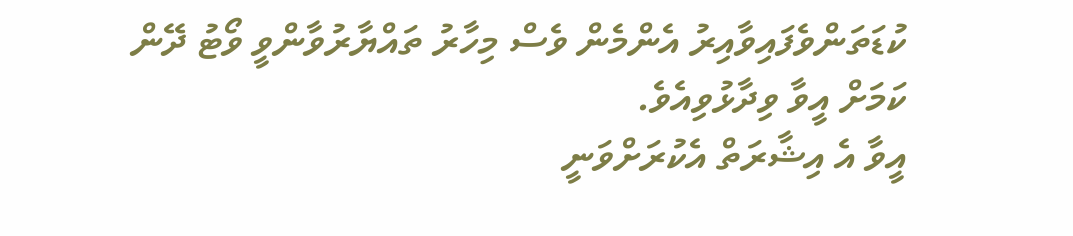ކުޑަތަންވެފައިވާއިރު އެންމެން ވެސް މިހާރު ތައްޔާރުވާންވީ ވޯޓު ދޭން ކަމަށް އީވާ ވިދާޅުވިއެވެ.
އީވާ އެ އިޝާރަތް އެކުރަށްވަނީ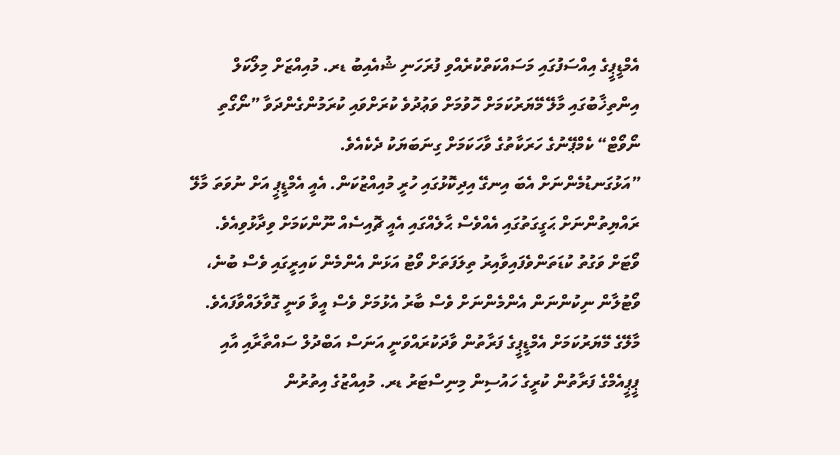އެމްޑީޕީގެ އިއްސަފުގައި މަސައްކަތްކުރެއްވި ފުރަހަނި ޝުއެއިބު ޑރ. މުއިއްޒަށް މިލޯކަލް އިންތިޚާބުގައި މާލޭ މޭޔަރުކަމަށް ހޮވުމަށް ވަޢުދުވެ ކުރަށްވައި ކުރަމުންގެންދަވާ ”ނޯގޯތި ނޯވޯޓް“ ކެމްޕޭނުގެ ހަރަކާތުގެ ވާހަކަމަށް ގިނަބަޔަކު ދެކެއެވެ.
”އަޅުގަނޑުމެންނަށް އެބަ އިނގޭ އިދިކޮޅުގައި ހުރީ މުއިއްޒުކަން. އެއީ އެމްޑީޕީ އަށް ނުވަތަ މާލޭ ރައްޔިތުންނަށް ޙަގީގަތުގައި އެއްވެސް ޙާލެއްގައި އެއީ ޗޮއިސެއް ނޫންކަމަށް ވިދާޅުވިއެވެ.
ވޯޓަށް ވަގުތު ކުޑަތަންވެފައިވާއިރު ތިލަފަތަށް ވޯޓު އަޅަން އެންމެން ކައިރީގައި ވެސް ބުނެ، ވޯޓުލާން ނިކުންނަން އެންމެންނަށް ވެސް ބާރު އެޅުމަށް ވެސް އީވާ ވަނީ ގޮވާލައްވާފައެވެ.
މާލޭގެ މޭޔަރުކަމަށް އެމްޑީޕީގެ ފަރާތުން ވާދަކުރައްވަނީ އަނަސް އަބްދުލް ސައްތާރާއި އާއި ޕީޕީއެމްގެ ފަރާތުން ކުރީގެ ހައުސިން މިނިސްޓަރު ޑރ. މުއިއްޒުގެ އިތުރުން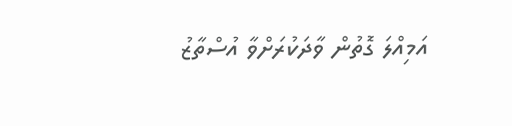އަމިއްލަ ގޮތުން ވާދަކުރަށްވާ އުސްތާޒު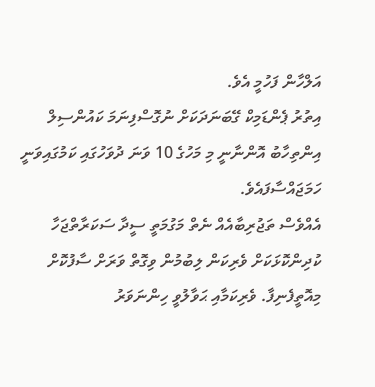އަލްހާން ފަހުމީ އެވެ.
އިތުރު ޕެންޑަމިކް ގޭބަނަދަކަށް ނުގޮސްފިނަމަ ކައުންސިލް އިންތިހާބު އޮންނާނީ މި މަހުގެ 10 ވަނަ ދުވަހުގައި ކަމުގައިވަނީ ހަމަޖައްސާފައެވެ.
އެއްވެސް ތަޖުރިބާއެއް ނެތް މަގުމަތީ ސީދާ ސަކަރާތްޖަހާ ކުދިންކޮޅަކަށް ވެރިކަން ލިބުމުން ވިގޮތް ވަރަށް ސާފުކޮށް މިއޮތީފެނިފާ. ވެރިކަމާއި ޙަވާލުވީ ހިންނަވަރު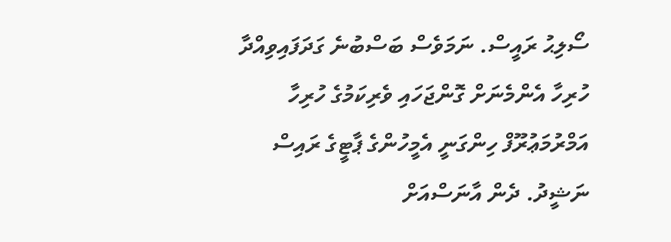ސޯލިޙު ރައީސް. ނަމަވެސް ބަސްބުނެ ގަދަފައިވިއްދާ ހުރިހާ އެންމެނަށް ގޮންޖަހައި ވެރިކަމުގެ ހުރިހާ އަމްރުމަޢުރޫފް ހިންގަނީ އެމީހުންގެ ޕާޓީގެ ރައިސް ނަޝީދު. ދެން އާނަސްއަށް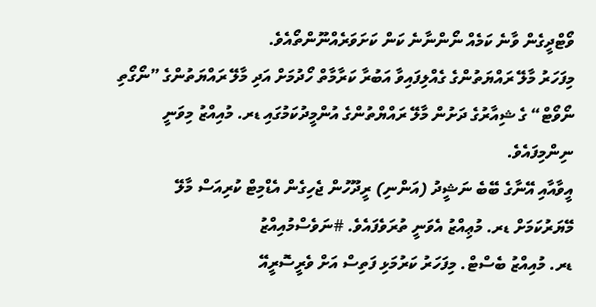ވޯޓްދީގެން ވާނެ ކަމެއް ނޯންނާނެ ކަން ކަށަވަރެއްނޫންތޯއެވެ.
މިފަހަރު މާލޭ ރައްޔަތުންގެ ގެއްލިފައިވާ އަބުރާ ކަރާމާތް ހޯދުމަށް އަދި މާލޭ ރައްޔަތުންގެ ”ނޯގޯތި ނޯވޯޓް“ ގެ ޝިއާރުގެ ދަށުން މާލޭ ރައްޔްތުންގެ އުންމީދުކަމުގައި ޑރ. މުއިއްޒު މިވަނީ ނިންމިފައެވެ.
އީވާއާއި އޭނާގެ ބޭބެ ނަޝީދު (އަންނި) ރީދޫހުން ޖެހިގެން އެޑްމިޓް ކުރިއަސް މާލޭ މޭޔަރުކަމަށް ޑރ. މުޢިއްޒު އެވަނީ ތުރަވެފައެވެ. #ނަވެސްމުއިއްޒު
ޑރ. މުއިއްޒު ބެސްޓް. މިފަހަރު ކަރުމަޅި ފަތިސް އަށް ވެރީސޮރީއޭ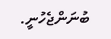ބުނަންޖެހުނީ.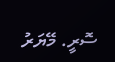ސޮރީ. މޭޔަރު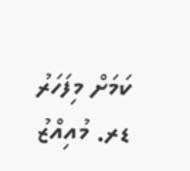ކަމަށް މިފަހަރު ޑރ. މުއިއްޒު